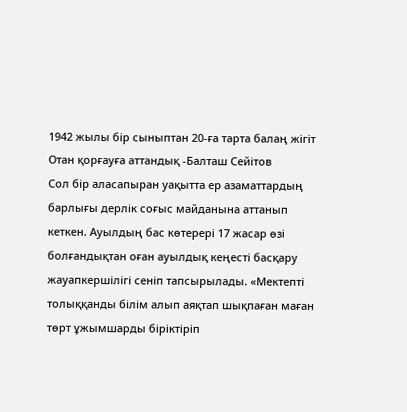1942 жылы бір сыныптан 20-ға тарта балаң жігіт Отан қорғауға аттандық -Балташ Сейітов
Сол бір аласапыран уақытта ер азаматтардың барлығы дерлік соғыс майданына аттанып кеткен. Ауылдың бас көтерері 17 жасар өзі болғандықтан оған ауылдық кеңесті басқару жауапкершілігі сеніп тапсырылады. «Мектепті толыққанды білім алып аяқтап шықпаған маған төрт ұжымшарды біріктіріп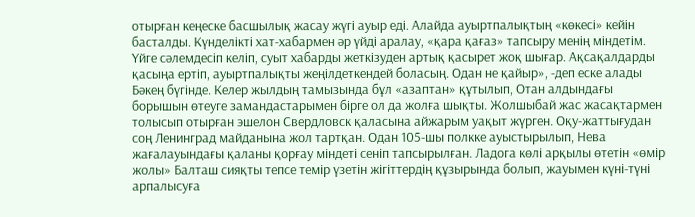отырған кеңеске басшылық жасау жүгі ауыр еді. Алайда ауыртпалықтың «көкесі» кейін басталды. Күнделікті хат-хабармен әр үйді аралау, «қара қағаз» тапсыру менің міндетім. Үйге сәлемдесіп келіп, суыт хабарды жеткізуден артық қасырет жоқ шығар. Ақсақалдарды қасыңа ертіп, ауыртпалықты жеңілдеткендей боласың. Одан не қайыр», -деп еске алады Бәкең бүгінде. Келер жылдың тамызында бұл «азаптан» құтылып, Отан алдындағы борышын өтеуге замандастарымен бірге ол да жолға шықты. Жолшыбай жас жасақтармен толысып отырған эшелон Свердловск қаласына айжарым уақыт жүрген. Оқу-жаттығудан соң Ленинград майданына жол тартқан. Одан 105-шы полкке ауыстырылып, Нева жағалауындағы қаланы қорғау міндеті сеніп тапсырылған. Ладога көлі арқылы өтетін «өмір жолы» Балташ сияқты тепсе темір үзетін жігіттердің құзырында болып, жауымен күні-түні арпалысуға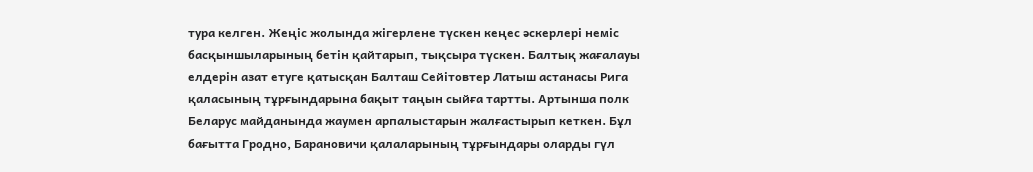тура келген. Жеңіс жолында жігерлене түскен кеңес әскерлері неміс басқыншыларының бетін қайтарып, тықсыра түскен. Балтық жағалауы елдерін азат етуге қатысқан Балташ Сейітовтер Латыш астанасы Рига қаласының тұрғындарына бақыт таңын сыйға тартты. Артынша полк Беларус майданында жаумен арпалыстарын жалғастырып кеткен. Бұл бағытта Гродно, Барановичи қалаларының тұрғындары оларды гүл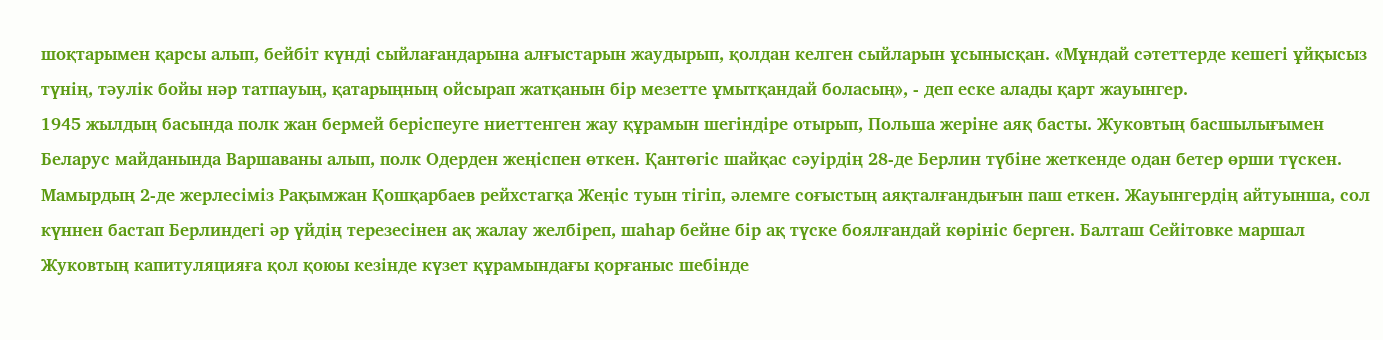шоқтарымен қарсы алып, бейбіт күнді сыйлағандарына алғыстарын жаудырып, қолдан келген сыйларын ұсынысқан. «Мұндай сәтеттерде кешегі ұйқысыз түнің, тәулік бойы нәр татпауың, қатарыңның ойсырап жатқанын бір мезетте ұмытқандай боласың», - деп еске алады қарт жауынгер.
1945 жылдың басында полк жан бермей беріспеуге ниеттенген жау құрамын шегіндіре отырып, Польша жеріне аяқ басты. Жуковтың басшылығымен Беларус майданында Варшаваны алып, полк Одерден жеңіспен өткен. Қантөгіс шайқас сәуірдің 28-де Берлин түбіне жеткенде одан бетер өрши түскен. Мамырдың 2-де жерлесіміз Рақымжан Қошқарбаев рейхстагқа Жеңіс туын тігіп, әлемге соғыстың аяқталғандығын паш еткен. Жауынгердің айтуынша, сол күннен бастап Берлиндегі әр үйдің терезесінен ақ жалау желбіреп, шаһар бейне бір ақ түске боялғандай көрініс берген. Балташ Сейітовке маршал Жуковтың капитуляцияға қол қоюы кезінде күзет құрамындағы қорғаныс шебінде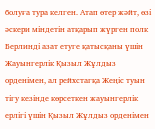болуға тура келген. Атап өтер жәйт, өзі әскери міндетін атқарып жүрген полк Берлинді азат етуге қатысқаны үшін Жауынгерлік Қызыл Жұлдыз орденімен, ал рейхстагқа Жеңіс туын тігу кезінде көрсеткен жауынгерлік ерлігі үшін Қызыл Жұлдыз орденімен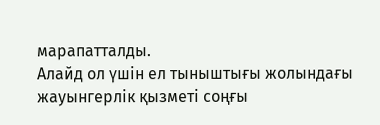марапатталды.
Алайд ол үшін ел тыныштығы жолындағы жауынгерлік қызметі соңғы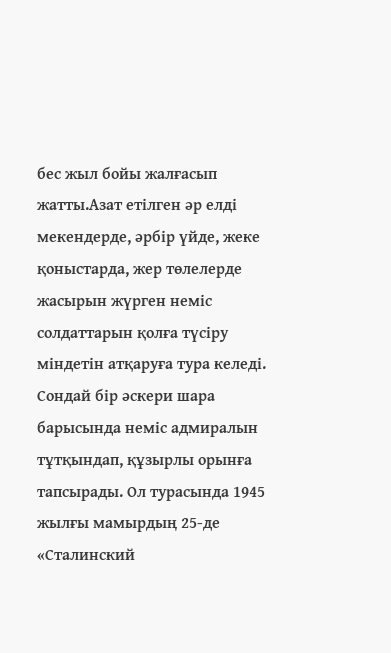бес жыл бойы жалғасып жатты.Азат етілген әр елді мекендерде, әрбір үйде, жеке қоныстарда, жер төлелерде жасырын жүрген неміс солдаттарын қолға түсіру міндетін атқаруға тура келеді. Сондай бір әскери шара барысында неміс адмиралын тұтқындап, құзырлы орынға тапсырады. Ол турасында 1945 жылғы мамырдың 25-де «Сталинский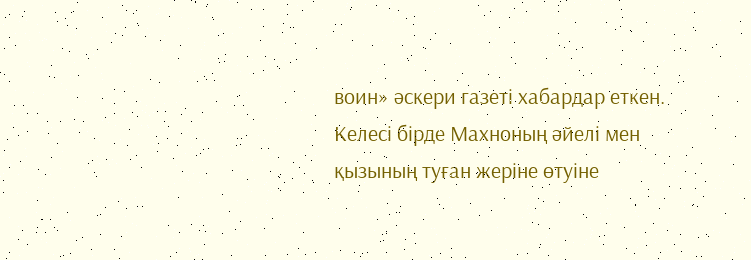воин» әскери газеті хабардар еткен. Келесі бірде Махноның әйелі мен қызының туған жеріне өтуіне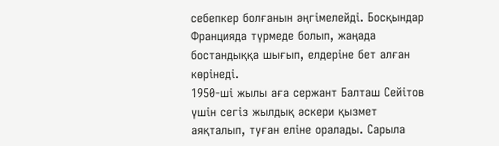себепкер болғанын әңгімелейді. Босқындар Францияда түрмеде болып, жаңада бостандыққа шығып, елдеріне бет алған көрінеді.
1950-ші жылы аға сержант Балташ Сейітов үшін сегіз жылдық әскери қызмет аяқталып, туған еліне оралады. Сарыла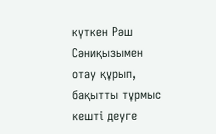күткен Рәш Сәниқызымен отау құрып, бақытты тұрмыс кешті деуге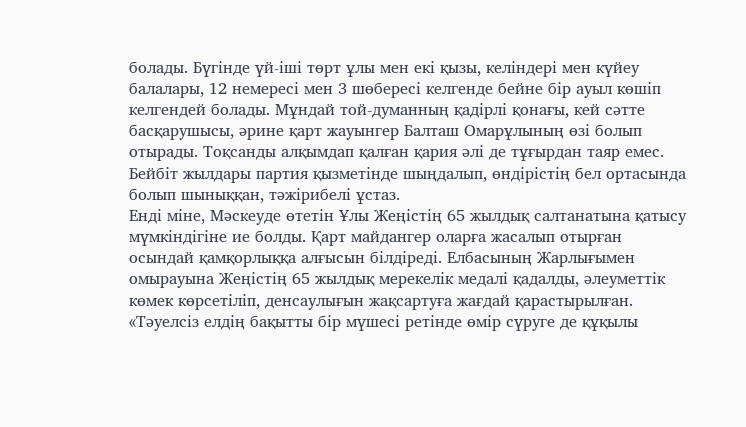болады. Бүгінде үй-іші төрт ұлы мен екі қызы, келіндері мен күйеу балалары, 12 немересі мен 3 шөбересі келгенде бейне бір ауыл көшіп келгендей болады. Мұндай той-думанның қадірлі қонағы, кей сәтте басқарушысы, әрине қарт жауынгер Балташ Омарұлының өзі болып отырады. Тоқсанды алқымдап қалған қария әлі де тұғырдан таяр емес. Бейбіт жылдары партия қызметінде шыңдалып, өндірістің бел ортасында болып шыныққан, тәжірибелі ұстаз.
Енді міне, Мәскеуде өтетін Ұлы Жеңістің 65 жылдық салтанатына қатысу мүмкіндігіне ие болды. Қарт майдангер оларға жасалып отырған осындай қамқорлыққа алғысын білдіреді. Елбасының Жарлығымен омырауына Жеңістің 65 жылдық мерекелік медалі қадалды, әлеуметтік көмек көрсетіліп, денсаулығын жақсартуға жағдай қарастырылған.
«Тәуелсіз елдің бақытты бір мүшесі ретінде өмір сүруге де құқылы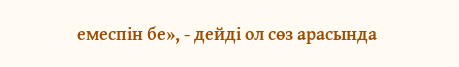емеспін бе», - дейді ол сөз арасында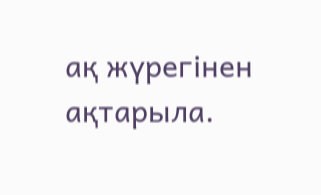ақ жүрегінен ақтарыла.